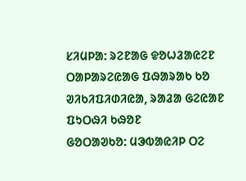ᱥᱤᱢᱞᱟ: ᱨᱮᱱᱟᱜ ᱫᱚᱦᱲᱟᱭᱮᱱ ᱛᱟᱞᱟᱨᱮᱭᱟᱜ ᱯᱷᱟᱨᱟᱠ ᱠᱚ
ᱣᱤᱠᱤᱯᱤᱰᱤᱭᱟ, ᱨᱟᱲᱟ ᱜᱮᱭᱟᱱ ᱯᱩᱛᱷᱤ ᱠᱷᱚᱱ
ᱜᱚᱛᱟᱣᱠᱚ: ᱢᱳᱵᱟᱭᱤᱞ ᱛᱮ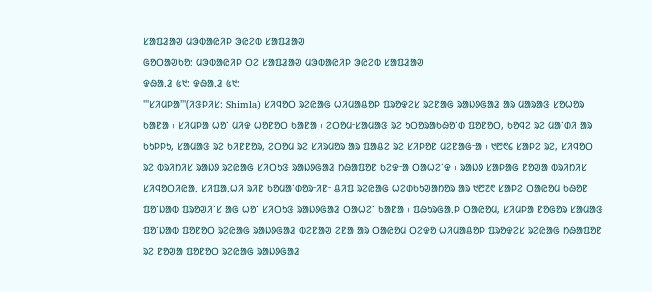ᱥᱟᱯᱲᱟᱣ ᱢᱳᱵᱟᱭᱤᱞ ᱳᱭᱮᱵ ᱥᱟᱯᱲᱟᱣ
ᱜᱚᱛᱟᱣᱠᱚ: ᱢᱳᱵᱟᱭᱤᱞ ᱛᱮ ᱥᱟᱯᱲᱟᱣ ᱢᱳᱵᱟᱭᱤᱞ ᱳᱭᱮᱵ ᱥᱟᱯᱲᱟᱣ
ᱫᱷᱟᱹᱲ ᱕᱑: ᱫᱷᱟᱹᱲ ᱕᱑:
'''ᱥᱤᱢᱞᱟ'''(ᱤᱝᱞᱤᱥᱺ Shimla) ᱥᱤᱧᱚᱛ ᱨᱮᱭᱟᱜ ᱦᱤᱢᱟᱪᱚᱞ ᱯᱨᱚᱫᱮᱥ ᱨᱮᱱᱟᱜ ᱨᱟᱡᱽᱜᱟᱲ ᱟᱨ ᱢᱟᱨᱟᱝ ᱥᱚᱦᱚᱨ ᱠᱟᱱᱟ ᱾ ᱥᱤᱢᱞᱟ ᱦᱚᱸ ᱢᱤᱫ ᱦᱚᱱᱚᱛ ᱠᱟᱱᱟ ᱾ ᱮᱛᱚᱢᱼᱥᱟᱢᱟᱝ ᱨᱮ ᱩᱛᱚᱨᱟᱠᱷᱚᱸᱰ ᱯᱚᱱᱚᱛ, ᱠᱚᱧᱮ ᱨᱮ ᱢᱟᱸᱰᱤ ᱟᱨ ᱠᱩᱞᱞᱩ, ᱥᱟᱢᱟᱝ ᱨᱮ ᱠᱤᱱᱱᱚᱨ, ᱮᱛᱚᱢ ᱨᱮ ᱥᱤᱨᱢᱚᱨ ᱟᱨ ᱯᱟᱪᱮ ᱨᱮ ᱥᱤᱞᱚᱱ ᱢᱮᱱᱟᱜᱼᱟ ᱾ ᱑᱘᱖᱔ ᱥᱟᱞᱮ ᱨᱮ, ᱥᱤᱧᱚᱛ ᱨᱮ ᱵᱨᱤᱴᱤᱥ ᱨᱟᱡᱽ ᱨᱮᱭᱟᱜ ᱥᱤᱛᱩᱝ ᱨᱟᱡᱽᱜᱟᱲ ᱴᱷᱟᱯᱚᱱ ᱠᱮᱫᱼᱟ ᱛᱟᱦᱮᱸᱫ ᱾ ᱨᱟᱡᱽ ᱥᱟᱞᱟᱜ ᱱᱚᱣᱟ ᱵᱨᱤᱴᱤᱥ ᱥᱤᱧᱚᱛᱤᱭᱟᱹ ᱥᱤᱯᱟᱹᱦᱤ ᱨᱤᱱ ᱠᱚᱢᱟᱸᱰᱚᱨᱼᱤᱱᱼ ᱪᱤᱯ ᱨᱮᱭᱟᱜ ᱦᱮᱰᱠᱩᱣᱟᱴᱚᱨ ᱟᱨ ᱑᱘᱗᱖ ᱥᱟᱞᱮ ᱛᱟᱭᱚᱢ ᱠᱷᱚᱱ ᱯᱚᱸᱡᱟᱵ ᱯᱨᱚᱣᱤᱸᱥ ᱟᱜ ᱦᱚᱸ ᱥᱤᱛᱩᱝ ᱨᱟᱡᱽᱜᱟᱲ ᱛᱟᱦᱮᱸ ᱠᱟᱱᱟ ᱾ ᱯᱷᱩᱨᱜᱟᱹᱞ ᱛᱟᱭᱚᱢ, ᱥᱤᱢᱞᱟ ᱱᱚᱜᱚᱨ ᱥᱟᱢᱟᱝ ᱯᱚᱸᱡᱟᱵ ᱯᱚᱱᱚᱛ ᱨᱮᱭᱟᱜ ᱨᱟᱡᱽᱜᱟᱲ ᱵᱮᱱᱟᱣ ᱮᱱᱟ ᱟᱨ ᱛᱟᱭᱚᱢ ᱛᱮᱫᱚ ᱦᱤᱢᱟᱪᱚᱞ ᱯᱨᱚᱫᱮᱥ ᱨᱮᱭᱟᱜ ᱴᱷᱟᱯᱚᱱ ᱨᱮ ᱱᱚᱣᱟ ᱯᱚᱱᱚᱛ ᱨᱮᱭᱟᱜ ᱨᱟᱡᱽᱜᱟᱲ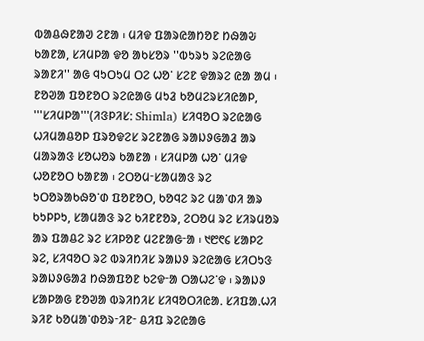ᱵᱟᱪᱷᱱᱟᱣ ᱮᱱᱟ ᱾ ᱢᱤᱫ ᱯᱟᱨᱭᱟᱴᱚᱱ ᱴᱷᱟᱶ ᱠᱟᱱᱟ, ᱥᱤᱢᱞᱟ ᱫᱚ ᱟᱠᱥᱚᱨ ''ᱵᱩᱨᱩ ᱨᱮᱭᱟᱜ ᱨᱟᱱᱤ'' ᱟᱜ ᱧᱩᱛᱩᱢ ᱛᱮ ᱦᱚᱸ ᱥᱮᱱ ᱫᱟᱨᱮ ᱭᱟ ᱟᱢ ᱾ ᱱᱚᱣᱟ ᱯᱚᱱᱚᱛ ᱨᱮᱭᱟᱜ ᱢᱩᱲ ᱠᱚᱢᱮᱨᱥᱤᱭᱟᱞ,
'''ᱥᱤᱢᱞᱟ'''(ᱤᱝᱞᱤᱥᱺ Shimla) ᱥᱤᱧᱚᱛ ᱨᱮᱭᱟᱜ ᱦᱤᱢᱟᱪᱚᱞ ᱯᱨᱚᱫᱮᱥ ᱨᱮᱱᱟᱜ ᱨᱟᱡᱽᱜᱟᱲ ᱟᱨ ᱢᱟᱨᱟᱝ ᱥᱚᱦᱚᱨ ᱠᱟᱱᱟ ᱾ ᱥᱤᱢᱞᱟ ᱦᱚᱸ ᱢᱤᱫ ᱦᱚᱱᱚᱛ ᱠᱟᱱᱟ ᱾ ᱮᱛᱚᱢᱼᱥᱟᱢᱟᱝ ᱨᱮ ᱩᱛᱚᱨᱟᱠᱷᱚᱸᱰ ᱯᱚᱱᱚᱛ, ᱠᱚᱧᱮ ᱨᱮ ᱢᱟᱸᱰᱤ ᱟᱨ ᱠᱩᱞᱞᱩ, ᱥᱟᱢᱟᱝ ᱨᱮ ᱠᱤᱱᱱᱚᱨ, ᱮᱛᱚᱢ ᱨᱮ ᱥᱤᱨᱢᱚᱨ ᱟᱨ ᱯᱟᱪᱮ ᱨᱮ ᱥᱤᱞᱚᱱ ᱢᱮᱱᱟᱜᱼᱟ ᱾ ᱑᱘᱖᱔ ᱥᱟᱞᱮ ᱨᱮ, ᱥᱤᱧᱚᱛ ᱨᱮ ᱵᱨᱤᱴᱤᱥ ᱨᱟᱡᱽ ᱨᱮᱭᱟᱜ ᱥᱤᱛᱩᱝ ᱨᱟᱡᱽᱜᱟᱲ ᱴᱷᱟᱯᱚᱱ ᱠᱮᱫᱼᱟ ᱛᱟᱦᱮᱸᱫ ᱾ ᱨᱟᱡᱽ ᱥᱟᱞᱟᱜ ᱱᱚᱣᱟ ᱵᱨᱤᱴᱤᱥ ᱥᱤᱧᱚᱛᱤᱭᱟᱹ ᱥᱤᱯᱟᱹᱦᱤ ᱨᱤᱱ ᱠᱚᱢᱟᱸᱰᱚᱨᱼᱤᱱᱼ ᱪᱤᱯ ᱨᱮᱭᱟᱜ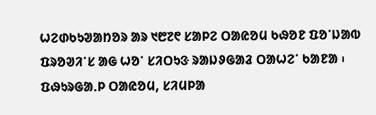ᱦᱮᱰᱠᱩᱣᱟᱴᱚᱨ ᱟᱨ ᱑᱘᱗᱖ ᱥᱟᱞᱮ ᱛᱟᱭᱚᱢ ᱠᱷᱚᱱ ᱯᱚᱸᱡᱟᱵ ᱯᱨᱚᱣᱤᱸᱥ ᱟᱜ ᱦᱚᱸ ᱥᱤᱛᱩᱝ ᱨᱟᱡᱽᱜᱟᱲ ᱛᱟᱦᱮᱸ ᱠᱟᱱᱟ ᱾ ᱯᱷᱩᱨᱜᱟᱹᱞ ᱛᱟᱭᱚᱢ, ᱥᱤᱢᱞᱟ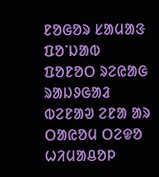ᱱᱚᱜᱚᱨ ᱥᱟᱢᱟᱝ ᱯᱚᱸᱡᱟᱵ ᱯᱚᱱᱚᱛ ᱨᱮᱭᱟᱜ ᱨᱟᱡᱽᱜᱟᱲ ᱵᱮᱱᱟᱣ ᱮᱱᱟ ᱟᱨ ᱛᱟᱭᱚᱢ ᱛᱮᱫᱚ ᱦᱤᱢᱟᱪᱚᱞ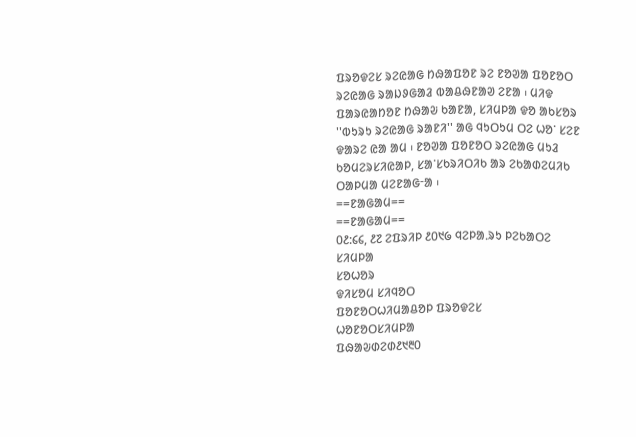ᱯᱨᱚᱫᱮᱥ ᱨᱮᱭᱟᱜ ᱴᱷᱟᱯᱚᱱ ᱨᱮ ᱱᱚᱣᱟ ᱯᱚᱱᱚᱛ ᱨᱮᱭᱟᱜ ᱨᱟᱡᱽᱜᱟᱲ ᱵᱟᱪᱷᱱᱟᱣ ᱮᱱᱟ ᱾ ᱢᱤᱫ ᱯᱟᱨᱭᱟᱴᱚᱱ ᱴᱷᱟᱶ ᱠᱟᱱᱟ, ᱥᱤᱢᱞᱟ ᱫᱚ ᱟᱠᱥᱚᱨ ''ᱵᱩᱨᱩ ᱨᱮᱭᱟᱜ ᱨᱟᱱᱤ'' ᱟᱜ ᱧᱩᱛᱩᱢ ᱛᱮ ᱦᱚᱸ ᱥᱮᱱ ᱫᱟᱨᱮ ᱭᱟ ᱟᱢ ᱾ ᱱᱚᱣᱟ ᱯᱚᱱᱚᱛ ᱨᱮᱭᱟᱜ ᱢᱩᱲ ᱠᱚᱢᱮᱨᱥᱤᱭᱟᱞ, ᱥᱟᱸᱥᱠᱨᱤᱛᱤᱠ ᱟᱨ ᱮᱠᱟᱰᱮᱢᱤᱠ ᱛᱟᱞᱢᱟ ᱢᱮᱱᱟᱜᱼᱟ ᱾
==ᱱᱟᱜᱟᱢ==
==ᱱᱟᱜᱟᱢ==
᱐᱒:᱔᱔, ᱒᱗ ᱮᱯᱨᱤᱞ ᱒᱐᱑᱙ ᱧᱮᱞᱟᱹᱨᱩ ᱞᱮᱠᱟᱛᱮ
ᱥᱤᱢᱞᱟ
ᱥᱚᱦᱚᱨ
ᱫᱤᱥᱚᱢ ᱥᱤᱧᱚᱛ
ᱯᱚᱱᱚᱛᱦᱤᱢᱟᱪᱚᱞ ᱯᱨᱚᱫᱮᱥ
ᱦᱚᱱᱚᱛᱥᱤᱢᱞᱟ
ᱯᱷᱟᱶᱰᱮᱰ᱒᱑᱓᱐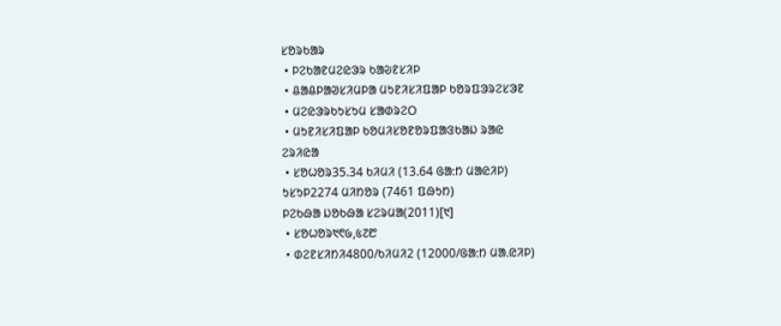ᱥᱚᱨᱠᱟᱨ
 • ᱞᱮᱠᱟᱱᱢᱮᱭᱳᱨ ᱠᱟᱶᱱᱥᱤᱞ
 • ᱪᱟᱪᱞᱟᱣᱥᱤᱢᱞᱟ ᱢᱩᱱᱤᱥᱤᱯᱟᱞ ᱠᱚᱨᱯᱳᱨᱮᱥᱳᱱ
 • ᱢᱮᱭᱳᱨᱠᱩᱥᱩᱢ ᱥᱟᱰᱨᱮᱛ
 • ᱢᱩᱱᱤᱥᱤᱯᱟᱞ ᱠᱚᱢᱤᱥᱚᱱᱚᱨᱯᱟᱝᱠᱟᱡ ᱨᱟᱭ
ᱮᱨᱤᱭᱟ
 • ᱥᱚᱦᱚᱨ35.34 ᱠᱤᱢᱤ (13.64 ᱜᱟᱺᱴ ᱢᱟᱭᱤᱞ)
ᱩᱥᱩᱞ2274 ᱢᱤᱴᱚᱨ (7461 ᱯᱷᱩᱴ)
ᱞᱮᱠᱷᱟ ᱡᱚᱠᱷᱟ ᱥᱮᱨᱢᱟ(2011)[᱑]
 • ᱥᱚᱦᱚᱨ᱑᱖᱙,᱕᱗᱘
 • ᱰᱮᱱᱥᱤᱴᱤ4800/ᱠᱤᱢᱤ2 (12000/ᱜᱟᱺᱴ ᱢᱟᱹᱭᱤᱞ)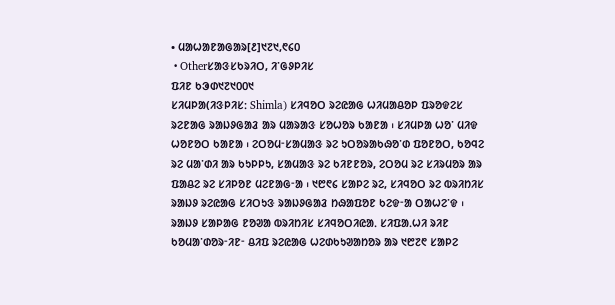• ᱢᱟᱦᱟᱱᱟᱜᱟᱨ[᱒]᱑᱗᱑,᱖᱔᱐
 • Otherᱥᱟᱝᱥᱠᱨᱤᱛ, ᱤᱸᱜᱽᱞᱤᱥ
ᱯᱤᱱ ᱠᱳᱰ᱑᱗᱑᱐᱐᱑
ᱥᱤᱢᱞᱟ(ᱤᱝᱞᱤᱥᱺ Shimla) ᱥᱤᱧᱚᱛ ᱨᱮᱭᱟᱜ ᱦᱤᱢᱟᱪᱚᱞ ᱯᱨᱚᱫᱮᱥ ᱨᱮᱱᱟᱜ ᱨᱟᱡᱽᱜᱟᱲ ᱟᱨ ᱢᱟᱨᱟᱝ ᱥᱚᱦᱚᱨ ᱠᱟᱱᱟ ᱾ ᱥᱤᱢᱞᱟ ᱦᱚᱸ ᱢᱤᱫ ᱦᱚᱱᱚᱛ ᱠᱟᱱᱟ ᱾ ᱮᱛᱚᱢᱼᱥᱟᱢᱟᱝ ᱨᱮ ᱩᱛᱚᱨᱟᱠᱷᱚᱸᱰ ᱯᱚᱱᱚᱛ, ᱠᱚᱧᱮ ᱨᱮ ᱢᱟᱸᱰᱤ ᱟᱨ ᱠᱩᱞᱞᱩ, ᱥᱟᱢᱟᱝ ᱨᱮ ᱠᱤᱱᱱᱚᱨ, ᱮᱛᱚᱢ ᱨᱮ ᱥᱤᱨᱢᱚᱨ ᱟᱨ ᱯᱟᱪᱮ ᱨᱮ ᱥᱤᱞᱚᱱ ᱢᱮᱱᱟᱜᱼᱟ ᱾ ᱑᱘᱖᱔ ᱥᱟᱞᱮ ᱨᱮ, ᱥᱤᱧᱚᱛ ᱨᱮ ᱵᱨᱤᱴᱤᱥ ᱨᱟᱡᱽ ᱨᱮᱭᱟᱜ ᱥᱤᱛᱩᱝ ᱨᱟᱡᱽᱜᱟᱲ ᱴᱷᱟᱯᱚᱱ ᱠᱮᱫᱼᱟ ᱛᱟᱦᱮᱸᱫ ᱾ ᱨᱟᱡᱽ ᱥᱟᱞᱟᱜ ᱱᱚᱣᱟ ᱵᱨᱤᱴᱤᱥ ᱥᱤᱧᱚᱛᱤᱭᱟᱹ ᱥᱤᱯᱟᱹᱦᱤ ᱨᱤᱱ ᱠᱚᱢᱟᱸᱰᱚᱨᱼᱤᱱᱼ ᱪᱤᱯ ᱨᱮᱭᱟᱜ ᱦᱮᱰᱠᱩᱣᱟᱴᱚᱨ ᱟᱨ ᱑᱘᱗᱖ ᱥᱟᱞᱮ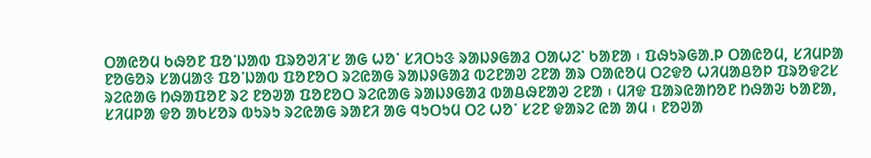ᱛᱟᱭᱚᱢ ᱠᱷᱚᱱ ᱯᱚᱸᱡᱟᱵ ᱯᱨᱚᱣᱤᱸᱥ ᱟᱜ ᱦᱚᱸ ᱥᱤᱛᱩᱝ ᱨᱟᱡᱽᱜᱟᱲ ᱛᱟᱦᱮᱸ ᱠᱟᱱᱟ ᱾ ᱯᱷᱩᱨᱜᱟᱹᱞ ᱛᱟᱭᱚᱢ, ᱥᱤᱢᱞᱟ ᱱᱚᱜᱚᱨ ᱥᱟᱢᱟᱝ ᱯᱚᱸᱡᱟᱵ ᱯᱚᱱᱚᱛ ᱨᱮᱭᱟᱜ ᱨᱟᱡᱽᱜᱟᱲ ᱵᱮᱱᱟᱣ ᱮᱱᱟ ᱟᱨ ᱛᱟᱭᱚᱢ ᱛᱮᱫᱚ ᱦᱤᱢᱟᱪᱚᱞ ᱯᱨᱚᱫᱮᱥ ᱨᱮᱭᱟᱜ ᱴᱷᱟᱯᱚᱱ ᱨᱮ ᱱᱚᱣᱟ ᱯᱚᱱᱚᱛ ᱨᱮᱭᱟᱜ ᱨᱟᱡᱽᱜᱟᱲ ᱵᱟᱪᱷᱱᱟᱣ ᱮᱱᱟ ᱾ ᱢᱤᱫ ᱯᱟᱨᱭᱟᱴᱚᱱ ᱴᱷᱟᱶ ᱠᱟᱱᱟ, ᱥᱤᱢᱞᱟ ᱫᱚ ᱟᱠᱥᱚᱨ ᱵᱩᱨᱩ ᱨᱮᱭᱟᱜ ᱨᱟᱱᱤ ᱟᱜ ᱧᱩᱛᱩᱢ ᱛᱮ ᱦᱚᱸ ᱥᱮᱱ ᱫᱟᱨᱮ ᱭᱟ ᱟᱢ ᱾ ᱱᱚᱣᱟ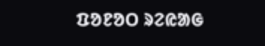ᱯᱚᱱᱚᱛ ᱨᱮᱭᱟᱜ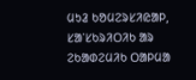ᱢᱩᱲ ᱠᱚᱢᱮᱨᱥᱤᱭᱟᱞ, ᱥᱟᱸᱥᱠᱨᱤᱛᱤᱠ ᱟᱨ ᱮᱠᱟᱰᱮᱢᱤᱠ ᱛᱟᱞᱢᱟ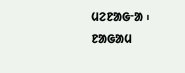ᱢᱮᱱᱟᱜᱼᱟ ᱾
ᱱᱟᱜᱟᱢ